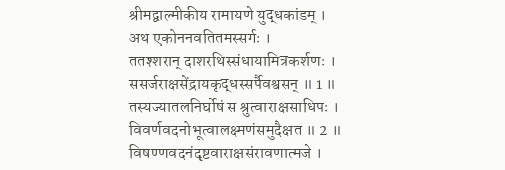श्रीमद्वाल्मीकीय रामायणे युद्धकांडम् ।
अथ एकोननवतितमस्सर्गः ।
ततश्शरान् दाशरथिस्संधायामित्रकर्शणः ।
ससर्जराक्षसेंद्रायकृद्धस्सर्पैवश्वसन् ॥ 1 ॥
तस्यज्यातलनिर्घोषं स श्रुत्वाराक्षसाधिपः ।
विवर्णवदनोभूत्वालक्ष्मणंसमुदैक्षत ॥ 2 ॥
विषण्णवदनंदृष्टवाराक्षसंरावणात्मजे ।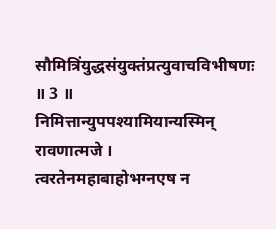सौमित्रिंयुद्धसंयुक्तंप्रत्युवाचविभीषणः ॥ 3 ॥
निमित्तान्युपपश्यामियान्यस्मिन् रावणात्मजे ।
त्वरतेनमहाबाहोभग्नएष न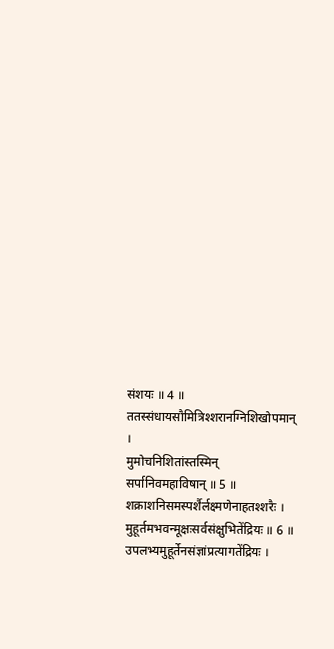संशयः ॥ 4 ॥
ततस्संधायसौमित्रिश्शरानग्निशिखोपमान् ।
मुमोचनिशितांस्तस्मिन् सर्पानिवमहाविषान् ॥ 5 ॥
शक्राशनिसमस्पर्शैर्लक्ष्मणेनाहतश्शरैः ।
मुहूर्तमभवन्मूक्षःसर्वसंक्षुभितेंद्रियः ॥ 6 ॥
उपलभ्यमुहूर्तेनसंज्ञांप्रत्यागतेंद्रियः ।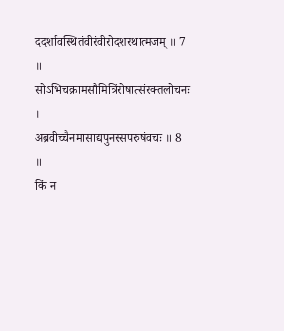ददर्शावस्थितंवीरंवीरोदशरथात्मजम् ॥ 7 ॥
सोऽभिचक्रामसौमित्रिंरोषात्संरक्तलोचनः ।
अब्रवीच्चैनमासाद्यपुनस्सपरुषंवचः ॥ 8 ॥
किं न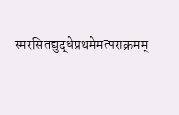स्मरसितद्युद्धेप्रथमेमत्पराक्रमम्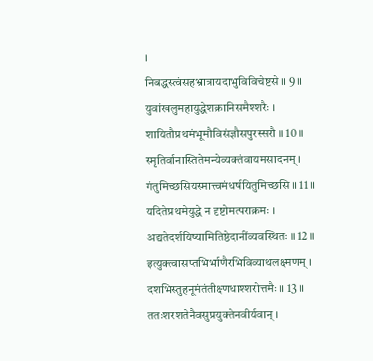।
निबद्धस्त्वंसहभ्रात्रायदाभुविविचेष्टसे ॥ 9 ॥
युवांखलुमहायुद्धेशक्रानिसमैश्शरैः ।
शायितौप्रथमंभूमौविसंज्ञौसपुरस्सरौ ॥ 10 ॥
स्मृतिर्वानास्तितेमन्येव्यक्तंवायमसादनम् ।
गंतुमिच्छसियस्मात्त्वमंधर्षयितुमिच्छसि ॥ 11 ॥
यदितेप्रथमेयुद्धे न दृष्टोमत्पराक्रमः ।
अद्यतेदर्शयिष्यामितिष्ठेदानींव्यवस्थितः ॥ 12 ॥
इत्युक्त्वासप्तभिर्भाणैरभिविव्याथलक्ष्मणम् ।
दशभिस्तुहनूमंतंतीक्ष्णधाश्शरोत्तमैः ॥ 13 ॥
ततःशरशतेनैवसुप्रयुक्तेनवीर्यवान् ।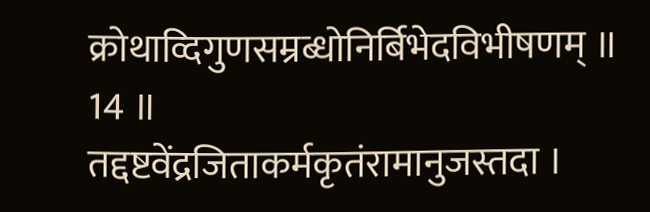क्रोथाव्दिगुणसम्रब्धोनिर्बिभेदविभीषणम् ॥ 14 ॥
तद्दष्टवेंद्रजिताकर्मकृतंरामानुजस्तदा ।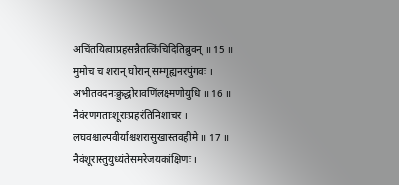अचिंतयित्वाप्रहसन्नैतत्किंचिदितिब्रुवन् ॥ 15 ॥
मुमोच च शरान् घोरान् सम्गृह्यनरपुंगवः ।
अभीतवदनःक्रुद्धोरावणिंलक्ष्मणोयुधि ॥ 16 ॥
नैवंरणगताःशूराःप्रहरंतिनिशाचर ।
लघवश्चाल्पवीर्याश्चशरासुखास्तवहीमे ॥ 17 ॥
नैवंशूरास्तुयुध्यंतेसमरेजयकांक्षिणः ।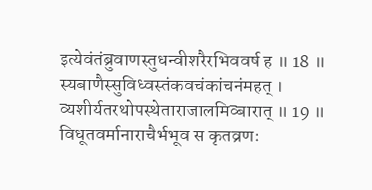इत्येवंतंब्रुवाणस्तुधन्वीशरैरभिववर्ष ह ॥ 18 ॥
स्यबाणैस्सुविध्वस्तंकवचंकांचनंमहत् ।
व्यशीर्यतरथोपस्थेताराजालमिव्बारात् ॥ 19 ॥
विधूतवर्मानाराचैर्भभूव स कृतव्रणः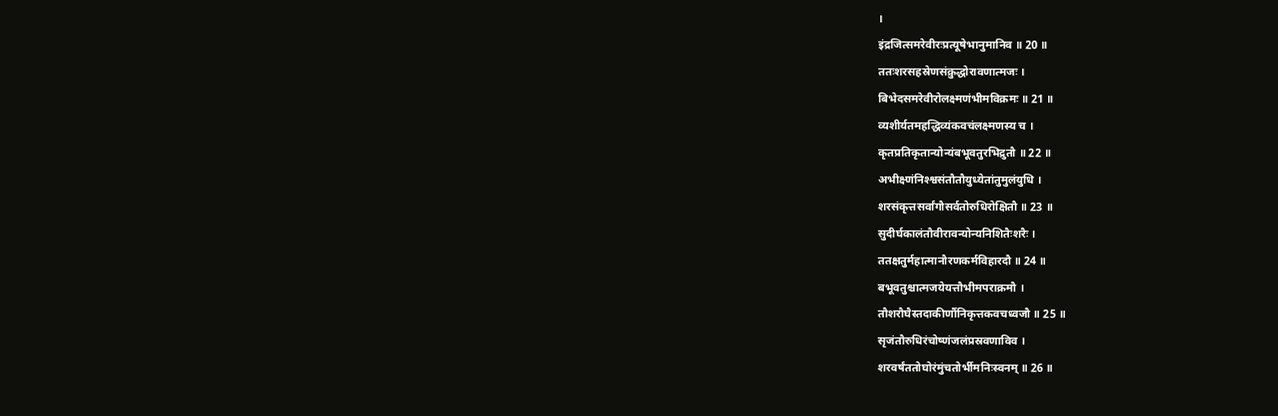।
इंद्रजित्समरेवीरःप्रत्यूषेभानुमानिव ॥ 20 ॥
ततःशरसहस्रेणसंक्रुद्धोरावणात्मजः ।
बिभेदसमरेवीरोलक्ष्मणंभीमविक्रमः ॥ 21 ॥
व्यशीर्यतमहद्धिव्यंकवचंलक्ष्मणस्य च ।
कृतप्रतिकृतान्योन्यंबभूवतुरभिद्रुतौ ॥ 22 ॥
अभीक्ष्णंनिश्श्वसंतौतौयुध्येतांतुमुलंयुधि ।
शरसंकृत्तसर्वांगौसर्वतोरुधिरोक्षितौ ॥ 23 ॥
सुदीर्घकालंतौवीरावन्योन्यनिशितैःशरैः ।
ततक्षतुर्महात्मानौरणकर्मविहारदौ ॥ 24 ॥
बभूवतुश्चात्मजयेयत्तौभीमपराक्रमौ ।
तौशरौघैस्तदाकीर्णौनिकृत्तकवचध्वजौ ॥ 25 ॥
सृजंतौरुधिरंचोष्णंजलंप्रस्रवणाविव ।
शरवर्षंततोघोरंमुंचतोर्भीमनिःस्वनम् ॥ 26 ॥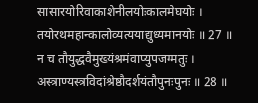सासारयोरिवाकाशेनीलयोःकालमेघयोः ।
तयोरथमहान्कालोव्यत्ययाद्युध्यमानयोः ॥ 27 ॥
न च तौयुद्धवैमुख्यंश्रमंवाप्युपजग्मतुः ।
अस्त्राण्यस्त्रविदांश्रेष्ठौदर्शयंतौपुनःपुनः ॥ 28 ॥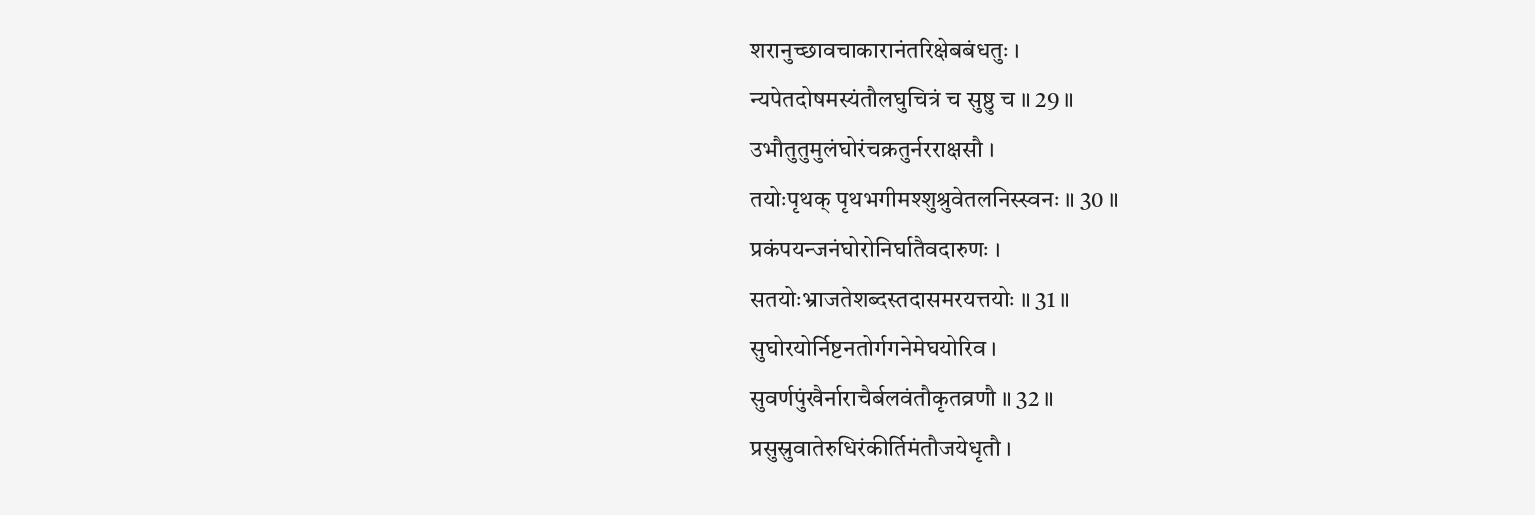शरानुच्छावचाकारानंतरिक्षेबबंधतुः ।
न्यपेतदोषमस्यंतौलघुचित्रं च सुष्ठु च ॥ 29 ॥
उभौतुतुमुलंघोरंचक्रतुर्नरराक्षसौ ।
तयोःपृथक् पृथभगीमश्शुश्रुवेतलनिस्स्वनः ॥ 30 ॥
प्रकंपयन्जनंघोरोनिर्घातैवदारुणः ।
सतयोःभ्राजतेशब्दस्तदासमरयत्तयोः ॥ 31 ॥
सुघोरयोर्निष्टनतोर्गगनेमेघयोरिव ।
सुवर्णपुंखैर्नाराचैर्बलवंतौकृतव्रणौ ॥ 32 ॥
प्रसुस्रुवातेरुधिरंकीर्तिमंतौजयेधृतौ ।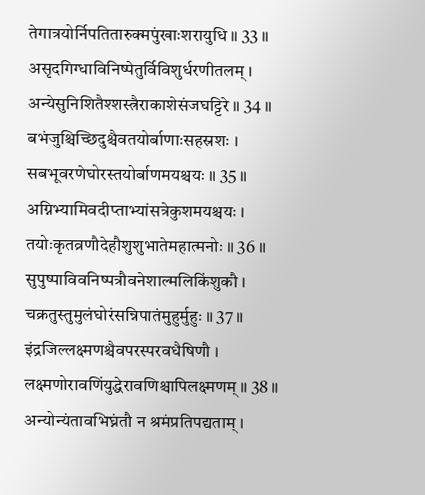तेगात्रयोर्निपतितारुक्मपुंखाःशरायुधि ॥ 33 ॥
असृदगिग्धाविनिष्पेतुर्विविशुर्धरणीतलम् ।
अन्येसुनिशितैश्शस्त्रैराकाशेसंजघट्टिरे ॥ 34 ॥
बभंजुश्चिच्छिदुश्चैवतयोर्बाणाःसहस्रशः ।
सबभूवरणेघोरस्तयोर्बाणमयश्चयः ॥ 35 ॥
अग्निभ्यामिवदीप्ताभ्यांसत्रेकुशमयश्चयः ।
तयोःकृतव्रणौदेहौशुशुभातेमहात्मनोः ॥ 36 ॥
सुपुष्पाविवनिष्पत्रौवनेशाल्मलिकिंशुकौ ।
चक्रतुस्तुमुलंघोरंसन्निपातंमुहुर्मुहुः ॥ 37 ॥
इंद्रजिल्लक्ष्मणश्चैवपरस्परवधैषिणौ ।
लक्ष्मणोरावणिंयुद्धेरावणिश्चापिलक्ष्मणम् ॥ 38 ॥
अन्योन्यंतावभिघ्नंतौ न श्रमंप्रतिपद्यताम् ।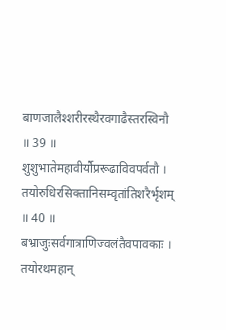बाणजालैश्शरीरस्थैरवगाढैस्तरस्विनौ ॥ 39 ॥
शुशुभातेमहावीर्यौप्ररूढाविवपर्वतौ ।
तयोरुधिरसिक्तानिसम्वृतांतिशरैर्भृशम् ॥ 40 ॥
बभ्राजुःसर्वगात्राणिज्वलंतैवपावकाः ।
तयोरथमहान्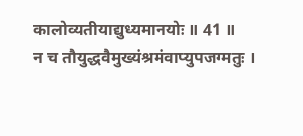कालोव्यतीयाद्युध्यमानयोः ॥ 41 ॥
न च तौयुद्धवैमुख्यंश्रमंवाप्युपजग्मतुः ।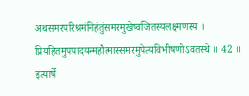अथसमरपरिश्रमंनिहंतुंसमरमुखेष्वजितस्यलक्ष्मणस्य ।
प्रियहितमुपपादयन्महौत्मास्समरमुपेत्यविभीषणोऽवतस्थे ॥ 42 ॥
इत्यार्षे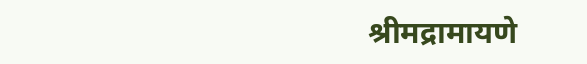श्रीमद्रामायणे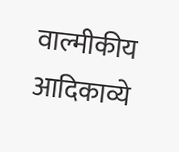वाल्मीकीय आदिकाव्ये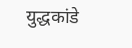युद्धकांडे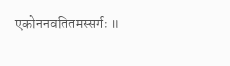एकोननवतितमस्सर्गः ॥